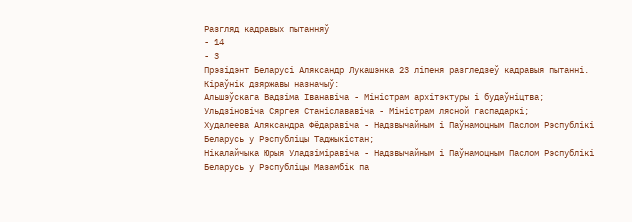Разгляд кадравых пытанняў
- 14
- 3
Прэзідэнт Беларусі Аляксандр Лукашэнка 23 ліпеня разгледзеў кадравыя пытанні.
Кіраўнік дзяржавы назначыў:
Альшэўскага Вадзіма Іванавіча - Міністрам архітэктуры і будаўніцтва;
Ульдзіновіча Сяргея Станіслававіча - Міністрам лясной гаспадаркі;
Худалеева Аляксандра Фёдаравіча - Надзвычайным і Паўнамоцным Паслом Рэспублікі Беларусь у Рэспубліцы Таджыкістан;
Нікалайчыка Юрыя Уладзіміравіча - Надзвычайным і Паўнамоцным Паслом Рэспублікі Беларусь у Рэспубліцы Мазамбік па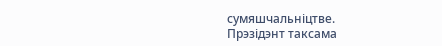сумяшчальніцтве.
Прэзідэнт таксама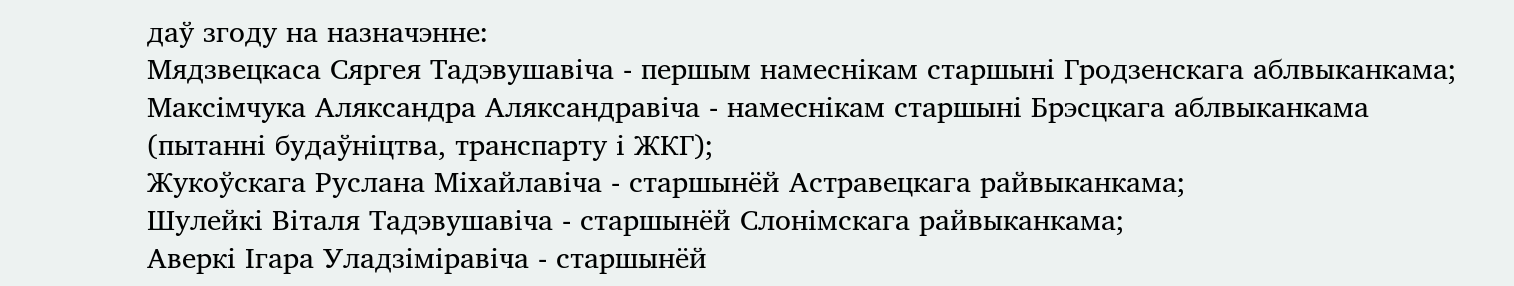даў згоду на назначэнне:
Мядзвецкаса Сяргея Тадэвушавіча - першым намеснікам старшыні Гродзенскага аблвыканкама;
Максімчука Аляксандра Аляксандравіча - намеснікам старшыні Брэсцкага аблвыканкама (пытанні будаўніцтва, транспарту і ЖКГ);
Жукоўскага Руслана Міхайлавіча - старшынёй Астравецкага райвыканкама;
Шулейкі Віталя Тадэвушавіча - старшынёй Слонімскага райвыканкама;
Аверкі Ігара Уладзіміравіча - старшынёй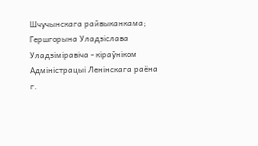Шчучынскага райвыканкама;
Гершгорына Уладзіслава Уладзіміравіча - кіраўніком Адміністрацыі Ленінскага раёна г.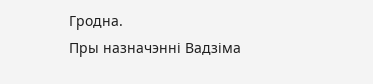Гродна.
Пры назначэнні Вадзіма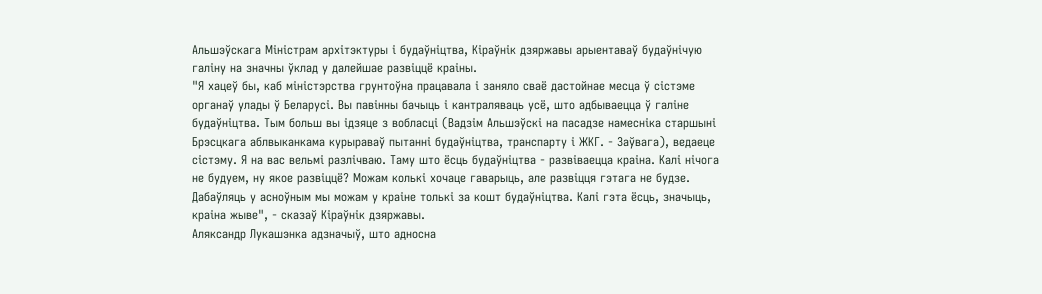Альшэўскага Міністрам архітэктуры і будаўніцтва, Кіраўнік дзяржавы арыентаваў будаўнічую галіну на значны ўклад у далейшае развіццё краіны.
"Я хацеў бы, каб міністэрства грунтоўна працавала і заняло сваё дастойнае месца ў сістэме органаў улады ў Беларусі. Вы павінны бачыць і кантраляваць усё, што адбываецца ў галіне будаўніцтва. Тым больш вы ідзяце з вобласці (Вадзім Альшэўскі на пасадзе намесніка старшыні Брэсцкага аблвыканкама курыраваў пытанні будаўніцтва, транспарту і ЖКГ. - Заўвага), ведаеце сістэму. Я на вас вельмі разлічваю. Таму што ёсць будаўніцтва - развіваецца краіна. Калі нічога не будуем, ну якое развіццё? Можам колькі хочаце гаварыць, але развіцця гэтага не будзе. Дабаўляць у асноўным мы можам у краіне толькі за кошт будаўніцтва. Калі гэта ёсць, значыць, краіна жыве", - сказаў Кіраўнік дзяржавы.
Аляксандр Лукашэнка адзначыў, што адносна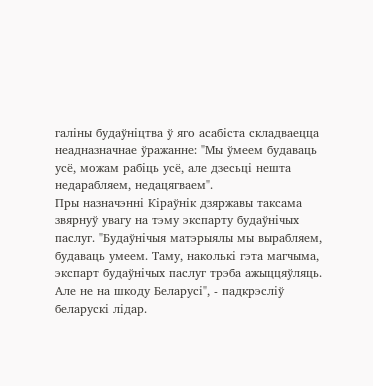галіны будаўніцтва ў яго асабіста складваецца неадназначнае ўражанне: "Мы ўмеем будаваць усё, можам рабіць усё, але дзесьці нешта недарабляем, недацягваем".
Пры назначэнні Кіраўнік дзяржавы таксама звярнуў увагу на тэму экспарту будаўнічых паслуг. "Будаўнічыя матэрыялы мы вырабляем, будаваць умеем. Таму, наколькі гэта магчыма, экспарт будаўнічых паслуг трэба ажыццяўляць. Але не на шкоду Беларусі", - падкрэсліў беларускі лідар.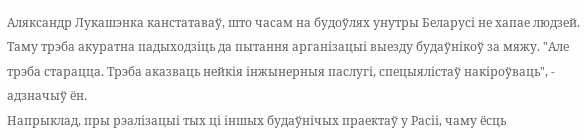Аляксандр Лукашэнка канстатаваў, што часам на будоўлях унутры Беларусі не хапае людзей. Таму трэба акуратна падыходзіць да пытання арганізацыі выезду будаўнікоў за мяжу. "Але трэба старацца. Трэба аказваць нейкія інжынерныя паслугі, спецыялістаў накіроўваць", - адзначыў ён.
Напрыклад, пры рэалізацыі тых ці іншых будаўнічых праектаў у Расіі, чаму ёсць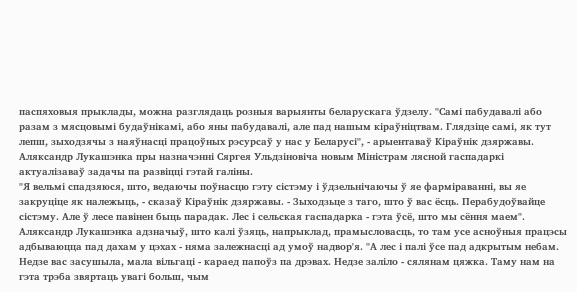паспяховыя прыклады, можна разглядаць розныя варыянты беларускага ўдзелу. "Самі пабудавалі або разам з мясцовымі будаўнікамі, або яны пабудавалі, але пад нашым кіраўніцтвам. Глядзіце самі, як тут лепш, зыходзячы з наяўнасці працоўных рэсурсаў у нас у Беларусі", - арыентаваў Кіраўнік дзяржавы.
Аляксандр Лукашэнка пры назначэнні Сяргея Ульдзіновіча новым Міністрам лясной гаспадаркі актуалізаваў задачы па развіцці гэтай галіны.
"Я вельмі спадзяюся, што, ведаючы поўнасцю гэту сістэму і ўдзельнічаючы ў яе фарміраванні, вы яе закруціце як належыць, - сказаў Кіраўнік дзяржавы. - Зыходзьце з таго, што ў вас ёсць. Перабудоўвайце сістэму. Але ў лесе павінен быць парадак. Лес і сельская гаспадарка - гэта ўсё, што мы сёння маем".
Аляксандр Лукашэнка адзначыў, што калі ўзяць, напрыклад, прамысловасць, то там усе асноўныя працэсы адбываюцца пад дахам у цэхах - няма залежнасці ад умоў надвор'я. "А лес і палі ўсе пад адкрытым небам. Недзе вас засушыла, мала вільгаці - караед папоўз па дрэвах. Недзе заліло - сялянам цяжка. Таму нам на гэта трэба звяртаць увагі больш, чым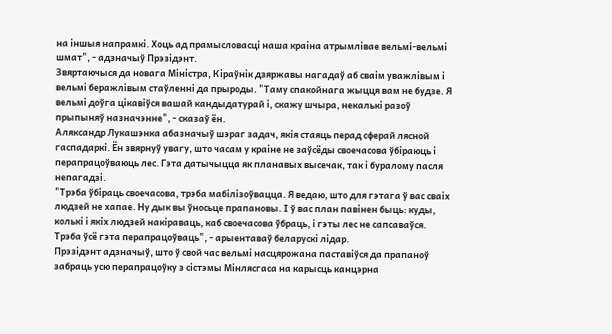на іншыя напрамкі. Хоць ад прамысловасці наша краіна атрымлівае вельмі-вельмі шмат", - адзначыў Прэзідэнт.
Звяртаючыся да новага Міністра, Кіраўнік дзяржавы нагадаў аб сваім уважлівым і вельмі беражлівым стаўленні да прыроды. "Таму спакойнага жыцця вам не будзе. Я вельмі доўга цікавіўся вашай кандыдатурай і, скажу шчыра, некалькі разоў прыпыняў назначэнне", - сказаў ён.
Аляксандр Лукашэнка абазначыў шэраг задач, якія стаяць перад сферай лясной гаспадаркі. Ён звярнуў увагу, што часам у краіне не заўсёды своечасова ўбіраюць і перапрацоўваюць лес. Гэта датычыцца як планавых высечак, так і буралому пасля непагадзі.
"Трэба ўбіраць своечасова, трэба мабілізоўвацца. Я ведаю, што для гэтага ў вас сваіх людзей не хапае. Ну дык вы ўносьце прапановы. І ў вас план павінен быць: куды, колькі і якіх людзей накіраваць, каб своечасова ўбраць, і гэты лес не сапсаваўся. Трэба ўсё гэта перапрацоўваць", - арыентаваў беларускі лідар.
Прэзідэнт адзначыў, што ў свой час вельмі насцярожана паставіўся да прапаноў забраць усю перапрацоўку з сістэмы Мінлясгаса на карысць канцэрна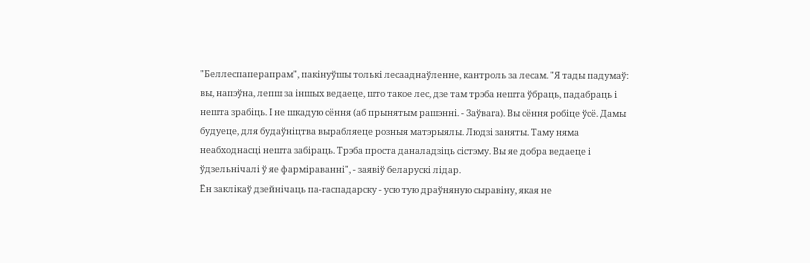"Беллеспаперапрам", пакінуўшы толькі лесааднаўленне, кантроль за лесам. "Я тады падумаў: вы, напэўна, лепш за іншых ведаеце, што такое лес, дзе там трэба нешта ўбраць, падабраць і нешта зрабіць. І не шкадую сёння (аб прынятым рашэнні. - Заўвага). Вы сёння робіце ўсё. Дамы будуеце, для будаўніцтва вырабляеце розныя матэрыялы. Людзі заняты. Таму няма неабходнасці нешта забіраць. Трэба проста даналадзіць сістэму. Вы яе добра ведаеце і ўдзельнічалі ў яе фарміраванні", - заявіў беларускі лідар.
Ён заклікаў дзейнічаць па-гаспадарску - усю тую драўняную сыравіну, якая не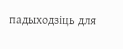падыходзіць для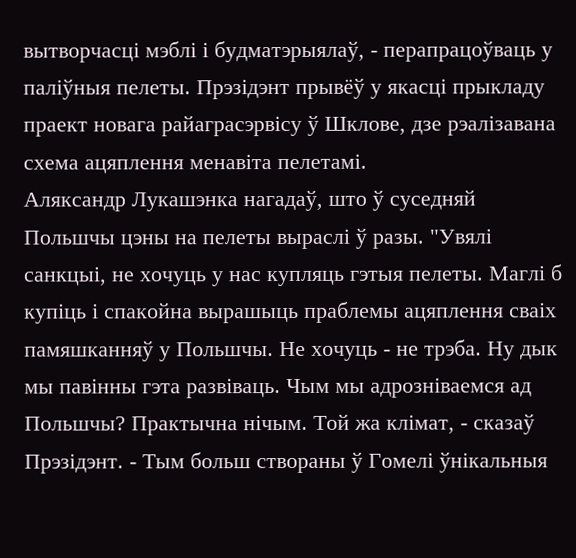вытворчасці мэблі і будматэрыялаў, - перапрацоўваць у паліўныя пелеты. Прэзідэнт прывёў у якасці прыкладу праект новага райаграсэрвісу ў Шклове, дзе рэалізавана схема ацяплення менавіта пелетамі.
Аляксандр Лукашэнка нагадаў, што ў суседняй Польшчы цэны на пелеты выраслі ў разы. "Увялі санкцыі, не хочуць у нас купляць гэтыя пелеты. Маглі б купіць і спакойна вырашыць праблемы ацяплення сваіх памяшканняў у Польшчы. Не хочуць - не трэба. Ну дык мы павінны гэта развіваць. Чым мы адрозніваемся ад Польшчы? Практычна нічым. Той жа клімат, - сказаў Прэзідэнт. - Тым больш створаны ў Гомелі ўнікальныя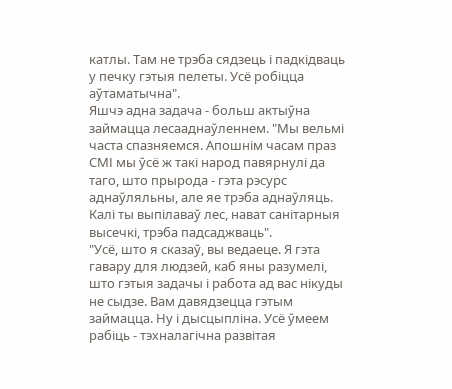катлы. Там не трэба сядзець і падкідваць у печку гэтыя пелеты. Усё робіцца аўтаматычна".
Яшчэ адна задача - больш актыўна займацца лесааднаўленнем. "Мы вельмі часта спазняемся. Апошнім часам праз СМІ мы ўсё ж такі народ павярнулі да таго, што прырода - гэта рэсурс аднаўляльны, але яе трэба аднаўляць. Калі ты выпілаваў лес, нават санітарныя высечкі, трэба падсаджваць".
"Усё, што я сказаў, вы ведаеце. Я гэта гавару для людзей, каб яны разумелі, што гэтыя задачы і работа ад вас нікуды не сыдзе. Вам давядзецца гэтым займацца. Ну і дысцыпліна. Усё ўмеем рабіць - тэхналагічна развітая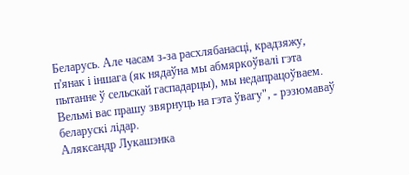Беларусь. Але часам з-за расхлябанасці, крадзяжу, п'янак і іншага (як нядаўна мы абмяркоўвалі гэта пытанне ў сельскай гаспадарцы), мы недапрацоўваем. Вельмі вас прашу звярнуць на гэта ўвагу", - рэзюмаваў беларускі лідар.
Аляксандр Лукашэнка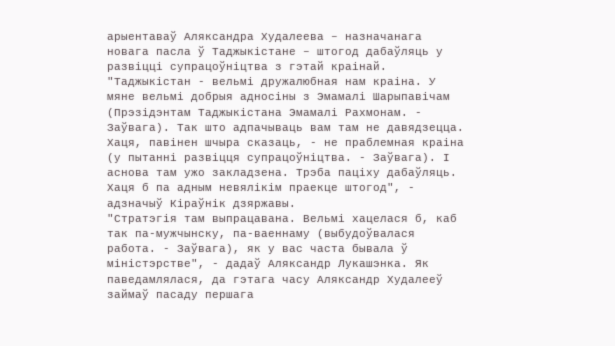арыентаваў Аляксандра Худалеева – назначанага новага пасла ў Таджыкістане – штогод дабаўляць у развіцці супрацоўніцтва з гэтай краінай.
"Таджыкістан - вельмі дружалюбная нам краіна. У мяне вельмі добрыя адносіны з Эмамалі Шарыпавічам (Прэзідэнтам Таджыкістана Эмамалі Рахмонам. - Заўвага). Так што адпачываць вам там не давядзецца. Хаця, павінен шчыра сказаць, - не праблемная краіна (у пытанні развіцця супрацоўніцтва. - Заўвага). І аснова там ужо закладзена. Трэба паціху дабаўляць. Хаця б па адным невялікім праекце штогод", - адзначыў Кіраўнік дзяржавы.
"Стратэгія там выпрацавана. Вельмі хацелася б, каб так па-мужчынску, па-ваеннаму (выбудоўвалася работа. - Заўвага), як у вас часта бывала ў міністэрстве", - дадаў Аляксандр Лукашэнка. Як паведамлялася, да гэтага часу Аляксандр Худалееў займаў пасаду першага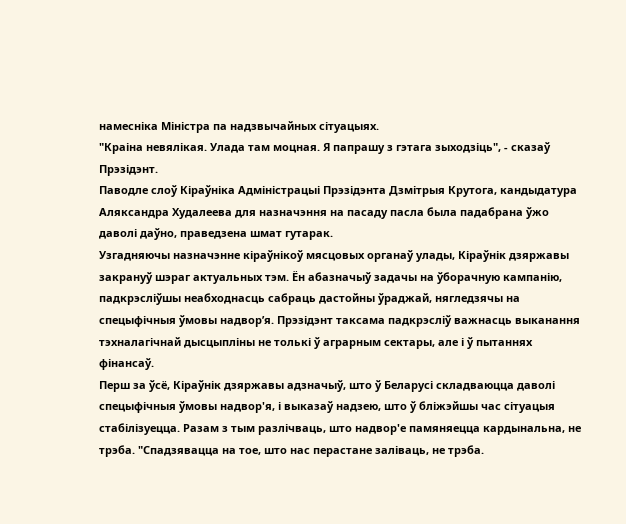намесніка Міністра па надзвычайных сітуацыях.
"Краіна невялікая. Улада там моцная. Я папрашу з гэтага зыходзіць", - сказаў Прэзідэнт.
Паводле слоў Кіраўніка Адміністрацыі Прэзідэнта Дзмітрыя Крутога, кандыдатура Аляксандра Худалеева для назначэння на пасаду пасла была падабрана ўжо даволі даўно, праведзена шмат гутарак.
Узгадняючы назначэнне кіраўнікоў мясцовых органаў улады, Кіраўнік дзяржавы закрануў шэраг актуальных тэм. Ён абазначыў задачы на ўборачную кампанію, падкрэсліўшы неабходнасць сабраць дастойны ўраджай, нягледзячы на спецыфічныя ўмовы надвор’я. Прэзідэнт таксама падкрэсліў важнасць выканання тэхналагічнай дысцыпліны не толькі ў аграрным сектары, але і ў пытаннях фінансаў.
Перш за ўсё, Кіраўнік дзяржавы адзначыў, што ў Беларусі складваюцца даволі спецыфічныя ўмовы надвор'я, і выказаў надзею, што ў бліжэйшы час сітуацыя стабілізуецца. Разам з тым разлічваць, што надвор'е памяняецца кардынальна, не трэба. "Спадзявацца на тое, што нас перастане заліваць, не трэба.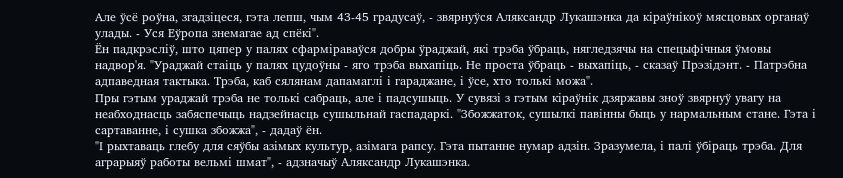Але ўсё роўна, згадзіцеся, гэта лепш, чым 43-45 градусаў, - звярнуўся Аляксандр Лукашэнка да кіраўнікоў мясцовых органаў улады. - Уся Еўропа знемагае ад спёкі".
Ён падкрэсліў, што цяпер у палях сфарміраваўся добры ўраджай, які трэба ўбраць, нягледзячы на спецыфічныя ўмовы надвор'я. "Ураджай стаіць у палях цудоўны - яго трэба выхапіць. Не проста ўбраць - выхапіць, - сказаў Прэзідэнт. - Патрэбна адпаведная тактыка. Трэба, каб сялянам дапамаглі і гараджане, і ўсе, хто толькі можа".
Пры гэтым ураджай трэба не толькі сабраць, але і падсушыць. У сувязі з гэтым кіраўнік дзяржавы зноў звярнуў увагу на неабходнасць забяспечыць надзейнасць сушыльнай гаспадаркі. "Збожжаток, сушылкі павінны быць у нармальным стане. Гэта і сартаванне, і сушка збожжа", - дадаў ён.
"І рыхтаваць глебу для сяўбы азімых культур, азімага рапсу. Гэта пытанне нумар адзін. Зразумела, і палі ўбіраць трэба. Для аграрыяў работы вельмі шмат", - адзначыў Аляксандр Лукашэнка.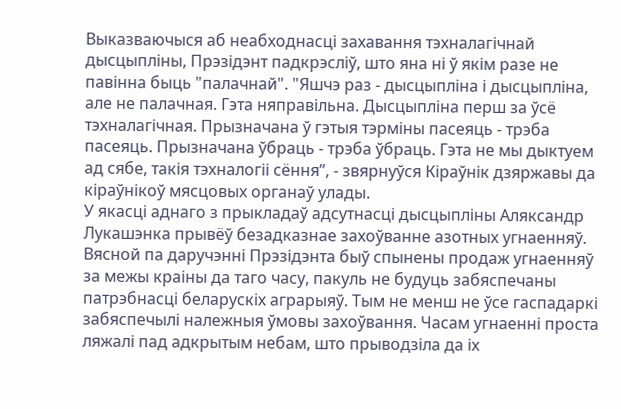Выказваючыся аб неабходнасці захавання тэхналагічнай дысцыпліны, Прэзідэнт падкрэсліў, што яна ні ў якім разе не павінна быць "палачнай". "Яшчэ раз - дысцыпліна і дысцыпліна, але не палачная. Гэта няправільна. Дысцыпліна перш за ўсё тэхналагічная. Прызначана ў гэтыя тэрміны пасеяць - трэба пасеяць. Прызначана ўбраць - трэба ўбраць. Гэта не мы дыктуем ад сябе, такія тэхналогіі сёння”, - звярнуўся Кіраўнік дзяржавы да кіраўнікоў мясцовых органаў улады.
У якасці аднаго з прыкладаў адсутнасці дысцыпліны Аляксандр Лукашэнка прывёў безадказнае захоўванне азотных угнаенняў. Вясной па даручэнні Прэзідэнта быў спынены продаж угнаенняў за межы краіны да таго часу, пакуль не будуць забяспечаны патрэбнасці беларускіх аграрыяў. Тым не менш не ўсе гаспадаркі забяспечылі належныя ўмовы захоўвання. Часам угнаенні проста ляжалі пад адкрытым небам, што прыводзіла да іх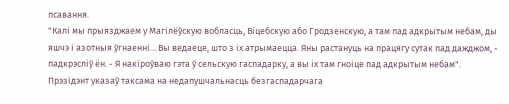псавання.
"Калі мы прыязджаем у Магілёўскую вобласць, Віцебскую або Гродзенскую, а там пад адкрытым небам, ды яшчэ і азотныя ўгнаенні... Вы ведаеце, што з іх атрымаецца. Яны растануць на працягу сутак пад дажджом, - падкрэсліў ён. - Я накіроўваю гэта ў сельскую гаспадарку, а вы іх там гноіце пад адкрытым небам".
Прэзідэнт указаў таксама на недапушчальнасць безгаспадарчага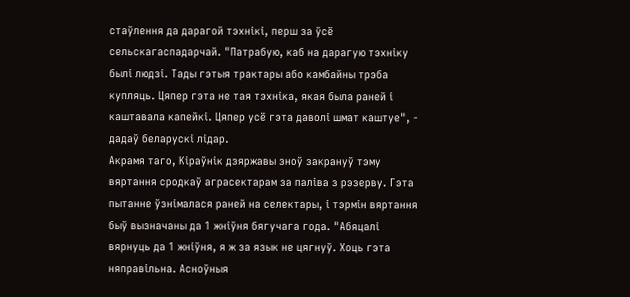стаўлення да дарагой тэхнікі, перш за ўсё сельскагаспадарчай. "Патрабую, каб на дарагую тэхніку былі людзі. Тады гэтыя трактары або камбайны трэба купляць. Цяпер гэта не тая тэхніка, якая была раней і каштавала капейкі. Цяпер усё гэта даволі шмат каштуе", - дадаў беларускі лідар.
Акрамя таго, Кіраўнік дзяржавы зноў закрануў тэму вяртання сродкаў аграсектарам за паліва з рэзерву. Гэта пытанне ўзнімалася раней на селектары, і тэрмін вяртання быў вызначаны да 1 жніўня бягучага года. "Абяцалі вярнуць да 1 жніўня, я ж за язык не цягнуў. Хоць гэта няправільна. Асноўныя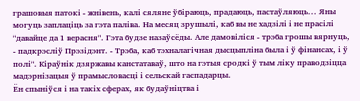грашовыя патокі - жнівень, калі сяляне ўбіраюць, прадаюць, пастаўляюць... Яны могуць заплаціць за гэта паліва. На месяц зрушылі, каб вы не хадзілі і не прасілі "давайце да 1 верасня". Гэта будзе назаўсёды. Але дамовіліся - трэба грошы вярнуць, - падкрэсліў Прэзідэнт. - Трэба, каб тэхналагічная дысцыпліна была і ў фінансах, і ў полі". Кіраўнік дзяржавы канстатаваў, што на гэтыя сродкі ў тым ліку праводзіцца мадэрнізацыя ў прамысловасці і сельскай гаспадарцы.
Ён спыніўся і на такіх сферах, як будаўніцтва і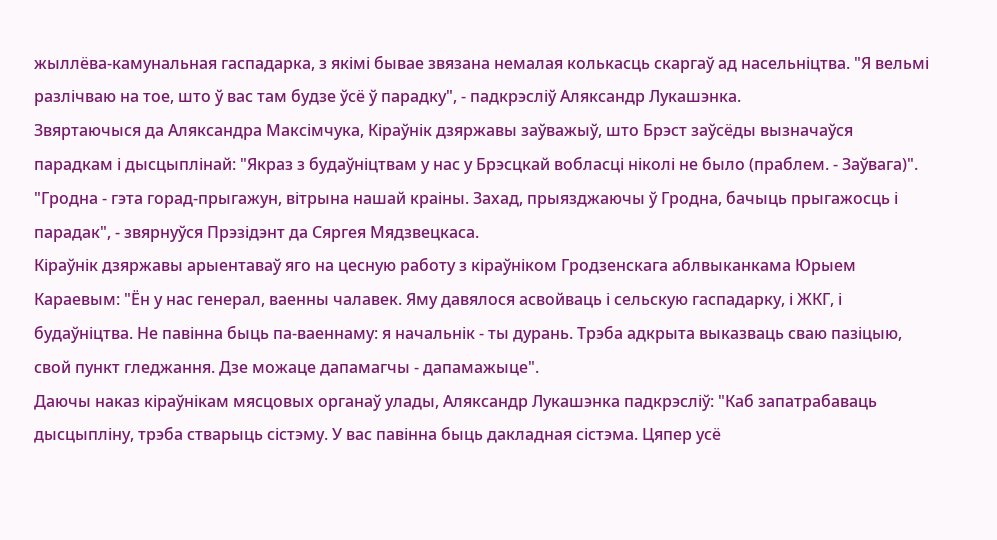жыллёва-камунальная гаспадарка, з якімі бывае звязана немалая колькасць скаргаў ад насельніцтва. "Я вельмі разлічваю на тое, што ў вас там будзе ўсё ў парадку", - падкрэсліў Аляксандр Лукашэнка.
Звяртаючыся да Аляксандра Максімчука, Кіраўнік дзяржавы заўважыў, што Брэст заўсёды вызначаўся парадкам і дысцыплінай: "Якраз з будаўніцтвам у нас у Брэсцкай вобласці ніколі не было (праблем. - Заўвага)".
"Гродна - гэта горад-прыгажун, вітрына нашай краіны. Захад, прыязджаючы ў Гродна, бачыць прыгажосць і парадак", - звярнуўся Прэзідэнт да Сяргея Мядзвецкаса.
Кіраўнік дзяржавы арыентаваў яго на цесную работу з кіраўніком Гродзенскага аблвыканкама Юрыем Караевым: "Ён у нас генерал, ваенны чалавек. Яму давялося асвойваць і сельскую гаспадарку, і ЖКГ, і будаўніцтва. Не павінна быць па-ваеннаму: я начальнік - ты дурань. Трэба адкрыта выказваць сваю пазіцыю, свой пункт гледжання. Дзе можаце дапамагчы - дапамажыце".
Даючы наказ кіраўнікам мясцовых органаў улады, Аляксандр Лукашэнка падкрэсліў: "Каб запатрабаваць дысцыпліну, трэба стварыць сістэму. У вас павінна быць дакладная сістэма. Цяпер усё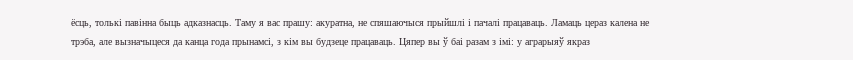ёсць, толькі павінна быць адказнасць. Таму я вас прашу: акуратна, не спяшаючыся прыйшлі і пачалі працаваць. Ламаць цераз калена не трэба, але вызначыцеся да канца года прынамсі, з кім вы будзеце працаваць. Цяпер вы ў баі разам з імі: у аграрыяў якраз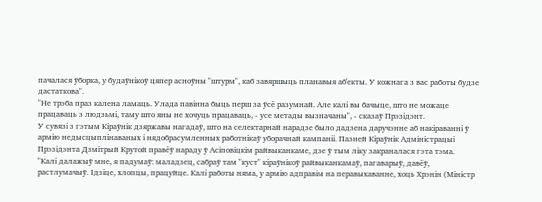пачалася ўборка, у будаўнікоў цяпер асноўны "штурм", каб завяршыць планавыя аб'екты. У кожнага з вас работы будзе дастаткова".
"Не трэба праз калена ламаць. Улада павінна быць перш за ўсё разумнай. Але калі вы бачыце, што не можаце працаваць з людзьмі, таму што яны не хочуць працаваць, - усе метады вызначаны", - сказаў Прэзідэнт.
У сувязі з гэтым Кіраўнік дзяржавы нагадаў, што на селектарнай нарадзе было дадзена даручэнне аб накіраванні ў армію недысцыплінаваных і нядобрасумленных работнікаў уборачнай кампаніі. Пазней Кіраўнік Адміністрацыі Прэзідэнта Дзмітрый Крутой правёў нараду ў Асіповіцкім райвыканкаме, дзе ў тым ліку закраналася гэта тэма.
"Калі далажыў мне, я падумаў: маладзец, сабраў там "куст" кіраўнікоў райвыканкамаў, пагаварыў, давёў, растлумачыў. Ідзіце, хлопцы, працуйце. Калі работы няма, у армію адправім на перавыхаванне, хоць Хрэнін (Міністр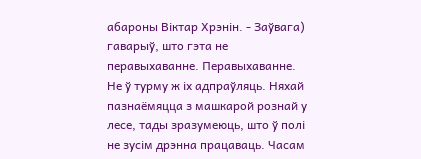абароны Віктар Хрэнін. - Заўвага) гаварыў, што гэта не перавыхаванне. Перавыхаванне. Не ў турму ж іх адпраўляць. Няхай пазнаёмяцца з машкарой рознай у лесе, тады зразумеюць, што ў полі не зусім дрэнна працаваць. Часам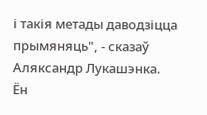і такія метады даводзіцца прымяняць", - сказаў Аляксандр Лукашэнка.
Ён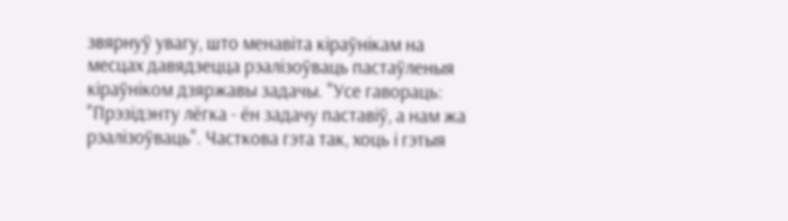звярнуў увагу, што менавіта кіраўнікам на месцах давядзецца рэалізоўваць пастаўленыя кіраўніком дзяржавы задачы. "Усе гавораць: "Прэзідэнту лёгка - ён задачу паставіў, а нам жа рэалізоўваць". Часткова гэта так, хоць і гэтыя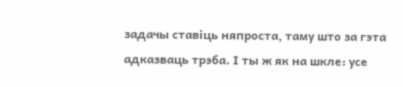задачы ставіць няпроста, таму што за гэта адказваць трэба. І ты ж як на шкле: усе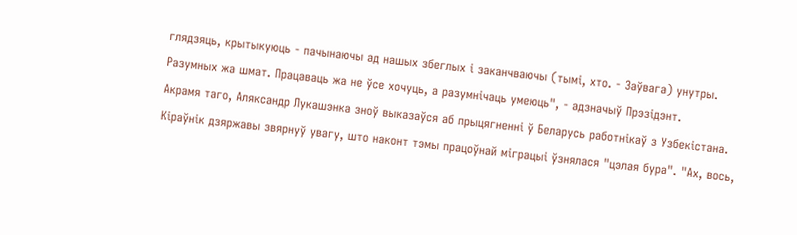глядзяць, крытыкуюць - пачынаючы ад нашых збеглых і заканчваючы (тымі, хто. - Заўвага) унутры. Разумных жа шмат. Працаваць жа не ўсе хочуць, а разумнічаць умеюць", - адзначыў Прэзідэнт.
Акрамя таго, Аляксандр Лукашэнка зноў выказаўся аб прыцягненні ў Беларусь работнікаў з Узбекістана.
Кіраўнік дзяржавы звярнуў увагу, што наконт тэмы працоўнай міграцыі ўзнялася "цэлая бура". "Ах, вось,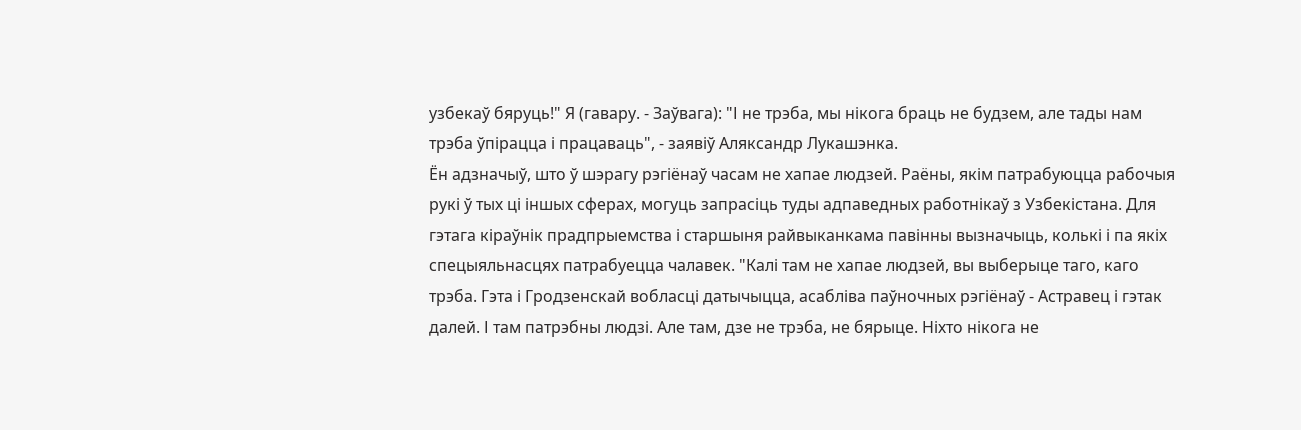узбекаў бяруць!" Я (гавару. - Заўвага): "І не трэба, мы нікога браць не будзем, але тады нам трэба ўпірацца і працаваць", - заявіў Аляксандр Лукашэнка.
Ён адзначыў, што ў шэрагу рэгіёнаў часам не хапае людзей. Раёны, якім патрабуюцца рабочыя рукі ў тых ці іншых сферах, могуць запрасіць туды адпаведных работнікаў з Узбекістана. Для гэтага кіраўнік прадпрыемства і старшыня райвыканкама павінны вызначыць, колькі і па якіх спецыяльнасцях патрабуецца чалавек. "Калі там не хапае людзей, вы выберыце таго, каго трэба. Гэта і Гродзенскай вобласці датычыцца, асабліва паўночных рэгіёнаў - Астравец і гэтак далей. І там патрэбны людзі. Але там, дзе не трэба, не бярыце. Ніхто нікога не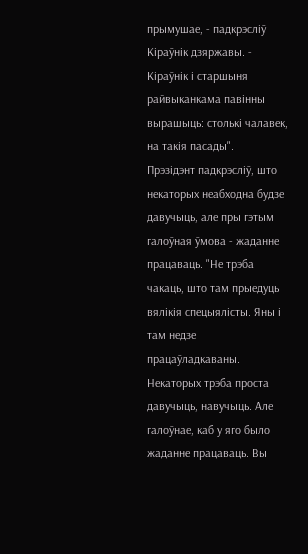прымушае, - падкрэсліў Кіраўнік дзяржавы. - Кіраўнік і старшыня райвыканкама павінны вырашыць: столькі чалавек, на такія пасады".
Прэзідэнт падкрэсліў, што некаторых неабходна будзе давучыць, але пры гэтым галоўная ўмова - жаданне працаваць. "Не трэба чакаць, што там прыедуць вялікія спецыялісты. Яны і там недзе працаўладкаваны. Некаторых трэба проста давучыць, навучыць. Але галоўнае, каб у яго было жаданне працаваць. Вы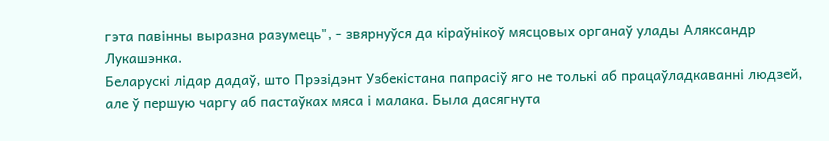гэта павінны выразна разумець", - звярнуўся да кіраўнікоў мясцовых органаў улады Аляксандр Лукашэнка.
Беларускі лідар дадаў, што Прэзідэнт Узбекістана папрасіў яго не толькі аб працаўладкаванні людзей, але ў першую чаргу аб пастаўках мяса і малака. Была дасягнута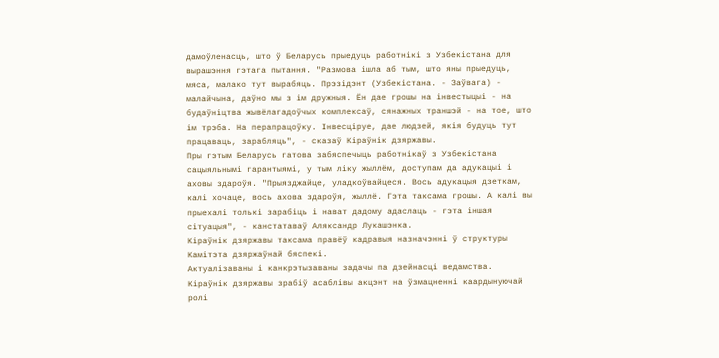дамоўленасць, што ў Беларусь прыедуць работнікі з Узбекістана для вырашэння гэтага пытання. "Размова ішла аб тым, што яны прыедуць, мяса, малако тут вырабяць. Прэзідэнт (Узбекістана. - Заўвага) - малайчына, даўно мы з ім дружныя. Ён дае грошы на інвестыцыі - на будаўніцтва жывёлагадоўчых комплексаў, сянажных траншэй - на тое, што ім трэба. На перапрацоўку. Інвесціруе, дае людзей, якія будуць тут працаваць, зарабляць", - сказаў Кіраўнік дзяржавы.
Пры гэтым Беларусь гатова забяспечыць работнікаў з Узбекістана сацыяльнымі гарантыямі, у тым ліку жыллём, доступам да адукацыі і аховы здароўя. "Прыязджайце, уладкоўвайцеся. Вось адукацыя дзеткам, калі хочаце, вось ахова здароўя, жыллё. Гэта таксама грошы. А калі вы прыехалі толькі зарабіць і нават дадому адаслаць - гэта іншая сітуацыя", - канстатаваў Аляксандр Лукашэнка.
Кіраўнік дзяржавы таксама правёў кадравыя назначэнні ў структуры Камітэта дзяржаўнай бяспекі.
Актуалізаваны і канкрэтызаваны задачы па дзейнасці ведамства. Кіраўнік дзяржавы зрабіў асаблівы акцэнт на ўзмацненні каардынуючай ролі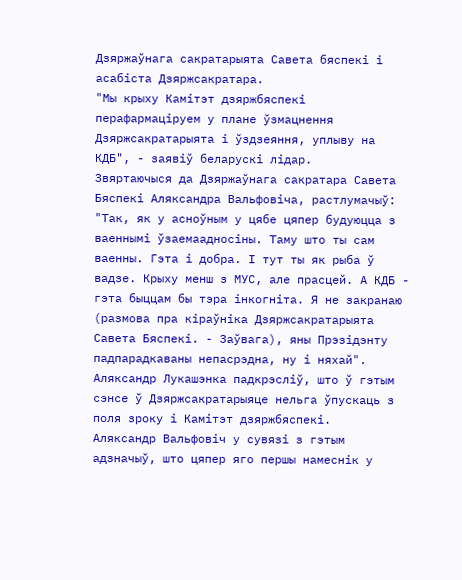Дзяржаўнага сакратарыята Савета бяспекі і асабіста Дзяржсакратара.
"Мы крыху Камітэт дзяржбяспекі перафармаціруем у плане ўзмацнення Дзяржсакратарыята і ўздзеяння, уплыву на КДБ", - заявіў беларускі лідар.
Звяртаючыся да Дзяржаўнага сакратара Савета Бяспекі Аляксандра Вальфовіча, растлумачыў: "Так, як у асноўным у цябе цяпер будуюцца з ваеннымі ўзаемаадносіны. Таму што ты сам ваенны. Гэта і добра. І тут ты як рыба ў вадзе. Крыху менш з МУС, але прасцей. А КДБ - гэта быццам бы тэра інкогніта. Я не закранаю (размова пра кіраўніка Дзяржсакратарыята Савета Бяспекі. - Заўвага), яны Прэзідэнту падпарадкаваны непасрэдна, ну і няхай".
Аляксандр Лукашэнка падкрэсліў, што ў гэтым сэнсе ў Дзяржсакратарыяце нельга ўпускаць з поля зроку і Камітэт дзяржбяспекі.
Аляксандр Вальфовіч у сувязі з гэтым адзначыў, што цяпер яго першы намеснік у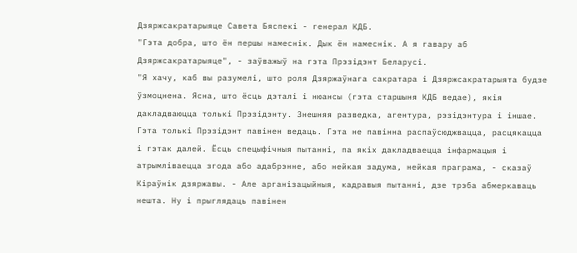Дзяржсакратарыяце Савета Бяспекі - генерал КДБ.
"Гэта добра, што ён першы намеснік. Дык ён намеснік. А я гавару аб Дзяржсакратарыяце", - заўважыў на гэта Прэзідэнт Беларусі.
"Я хачу, каб вы разумелі, што роля Дзяржаўнага сакратара і Дзяржсакратарыята будзе ўзмоцнена. Ясна, што ёсць дэталі і нюансы (гэта старшыня КДБ ведае), якія дакладваюцца толькі Прэзідэнту. Знешняя разведка, агентура, рэзідэнтура і іншае. Гэта толькі Прэзідэнт павінен ведаць. Гэта не павінна распаўсюджвацца, расцякацца і гэтак далей. Ёсць спецыфічныя пытанні, па якіх дакладваецца інфармацыя і атрымліваецца згода або адабрэнне, або нейкая задума, нейкая праграма, - сказаў Кіраўнік дзяржавы. - Але арганізацыйныя, кадравыя пытанні, дзе трэба абмеркаваць нешта. Ну і прыглядаць павінен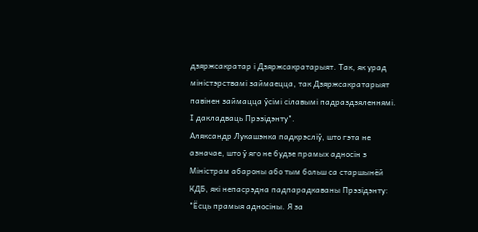дзяржсакратар і Дзяржсакратарыят. Так, як урад міністэрствамі займаецца, так Дзяржсакратарыят павінен займацца ўсімі сілавымі падраздзяленнямі. І дакладваць Прэзідэнту".
Аляксандр Лукашэнка падкрэсліў, што гэта не азначае, што ў яго не будзе прамых адносін з Міністрам абароны або тым больш са старшынёй КДБ, які непасрэдна падпарадкаваны Прэзідэнту: "Ёсць прамыя адносіны. Я за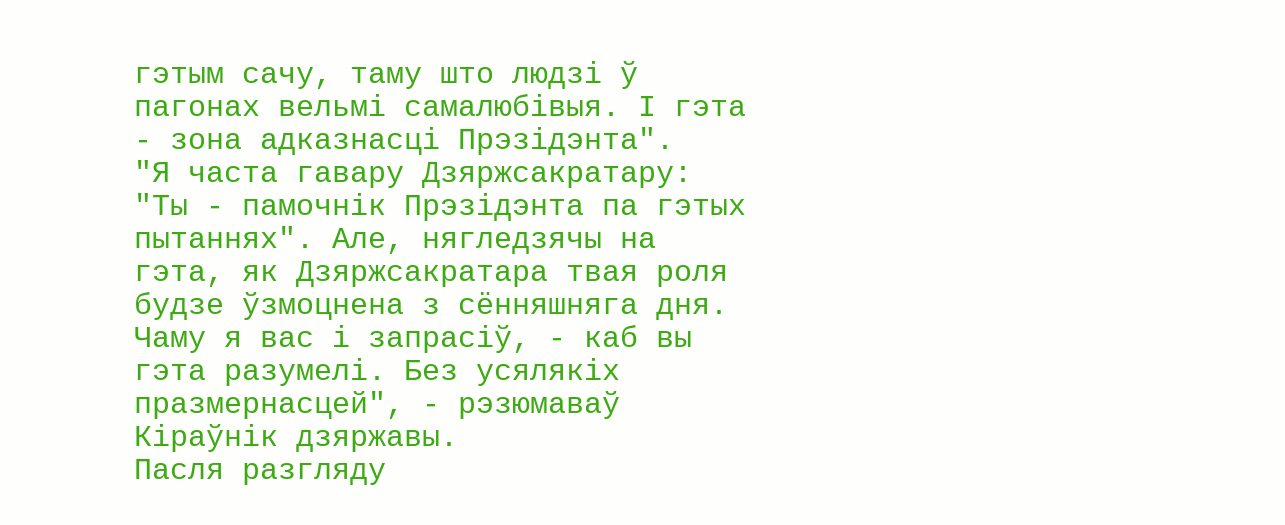гэтым сачу, таму што людзі ў пагонах вельмі самалюбівыя. І гэта - зона адказнасці Прэзідэнта".
"Я часта гавару Дзяржсакратару: "Ты - памочнік Прэзідэнта па гэтых пытаннях". Але, нягледзячы на гэта, як Дзяржсакратара твая роля будзе ўзмоцнена з сённяшняга дня. Чаму я вас і запрасіў, - каб вы гэта разумелі. Без усялякіх празмернасцей", - рэзюмаваў Кіраўнік дзяржавы.
Пасля разгляду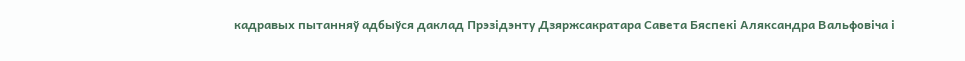кадравых пытанняў адбыўся даклад Прэзідэнту Дзяржсакратара Савета Бяспекі Аляксандра Вальфовіча і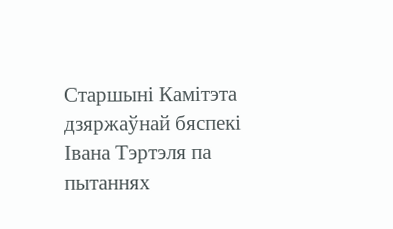Старшыні Камітэта дзяржаўнай бяспекі Івана Тэртэля па пытаннях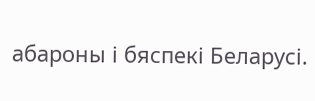абароны і бяспекі Беларусі.